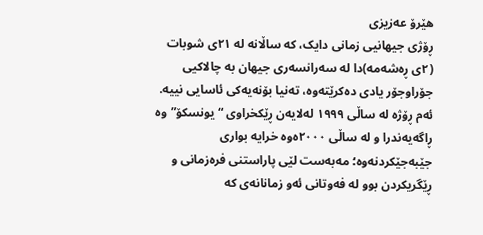هێرۆ عەزیزی
ڕۆژی جیهانیی زمانی دایک، کە ساڵانە لە ٢١ی شوبات (٢ی ڕەشەمە)دا لە سەرانسەری جیهان بە چالاکیی جۆراوجۆر یادی دەکرێتەوە، تەنیا بۆنەیەکی ئاسایی نییە. ئەم ڕۆژە لە ساڵی ١٩٩٩ لەلایەن ڕێکخراوی “یونسکۆ”وە ڕاگەیەندرا و لە ساڵی ٢٠٠٠ەوە خرایە بواری جێبەجێکردنەوە؛ مەبەست لێی پاراستنی فرەزمانی و ڕێگریکردن بوو لە فەوتانی ئەو زمانانەی کە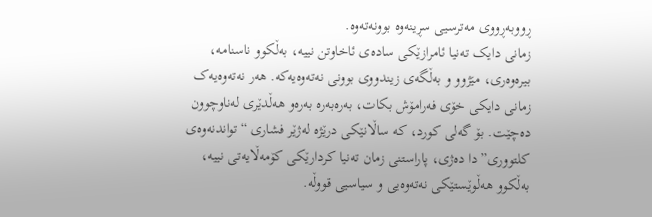ڕووبەڕووی مەترسیی سڕینەوە بوونەتەوە.
زمانی دایک تەنیا ئامرازێکی سادەی ئاخاوتن نییە، بەڵکوو ناسنامە، بیرەوەری، مێژوو و بەڵگەی زیندووی بوونی نەتەوەیەکە. هەر نەتەوەیەک زمانی دایکی خۆی فەرامۆش بکات، بەرەبەرە بەرەو هەڵدێری لەناوچوون دەچێت. بۆ گەلی کورد، کە ساڵانێکی درێژە لەژێر فشاری “تواندنەوەی کلتووری”دا دەژی، پاراستنی زمان تەنیا کردارێکی کۆمەڵایەتی نییە، بەڵکوو هەڵوێستێکی نەتەوەیی و سیاسیی قووڵە.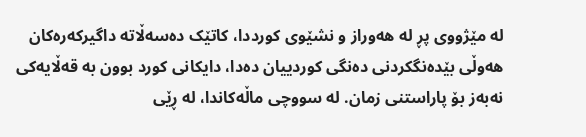لە مێژووی پڕ لە هەوراز و نشێوی کورددا، کاتێک دەسەڵاتە داگیرکەرەکان هەوڵی بێدەنگکردنی دەنگی کوردییان دەدا، دایکانی کورد بوون بە قەڵایەکی نەبەز بۆ پاراستنی زمان. لە سووچی ماڵەکاندا، لە ڕێی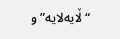“ڵایەلایە” و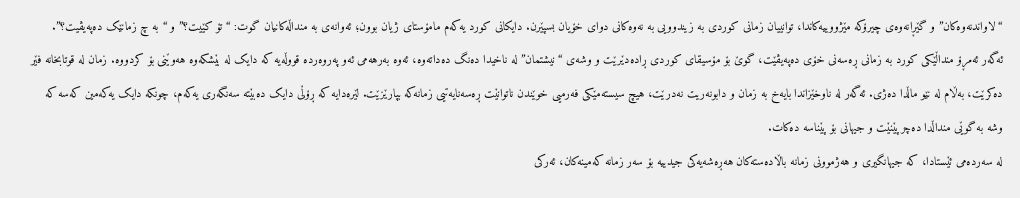“لاواندنەوەکان” و گێڕانەوەی چیرۆکە مێژووییەکاندا، توانییان زمانی کوردی بە زیندوویی بە نەوەکانی دوای خۆیان بسپێرن. دایکانی کورد یەکەم مامۆستای ژیان بوون؛ ئەوانەی بە منداڵەکانیان گوت: “تۆ کێیت؟” و “بە چ زمانێک دەپەیڤیت؟”.
ئەگەر ئەمڕۆ منداڵێکی کورد بە زمانی ڕەسەنی خۆی دەپەیڤێت، گوێ بۆ مۆسیقای کوردی ڕادەدێرێت و وشەی “نیشتمان” لە ناخیدا دەنگ دەداتەوە، ئەوە بەرهەمی ئەو پەروەردە قووڵەیە کە دایک لە بێشکەوە هەوێنی بۆ کردووە. زمان لە قوتابخانە فێر دەکرێت، بەڵام لە نێو ماڵدا دەژی. ئەگەر لە ناوخێزاندا بایەخ بە زمان و دابونەریت نەدرێت، هیچ سیستەمێکی فەرمیی خوێندن ناتوانێت ڕەسەنایەتیی زمانەکە بپارێزێت. لێرەدایە کە ڕۆڵی دایک دەبێتە سەنگەری یەکەم، چونکە دایک یەکەمین کەسە کە وشە بە گوێی منداڵدا دەچرپێنێت و جیهانی بۆ پێناسە دەکات.
لە سەردەمی ئێستادا، کە جیهانگیری و هەژموونی زمانە باڵادەستەکان هەڕەشەیەکی جیدییە بۆ سەر زمانە کەمینەکان، ئەرکی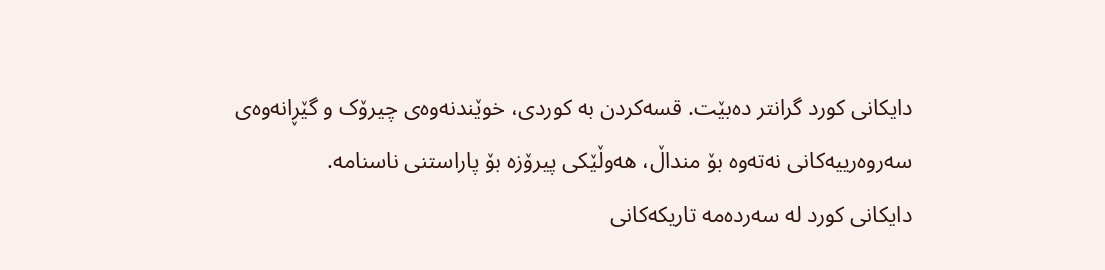دایکانی کورد گرانتر دەبێت. قسەکردن بە کوردی، خوێندنەوەی چیرۆک و گێڕانەوەی سەروەرییەکانی نەتەوە بۆ منداڵ، هەوڵێکی پیرۆزە بۆ پاراستنی ناسنامە.
دایکانی کورد لە سەردەمە تاریکەکانی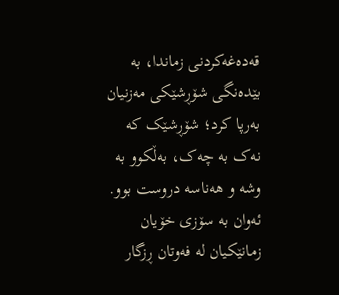قەدەغەکردنی زماندا، بە بێدەنگی شۆڕشێکی مەزنیان بەرپا کرد؛ شۆڕشێک کە نەک بە چەک، بەڵکوو بە وشە و هەناسە دروست بوو. ئەوان بە سۆزی خۆیان زمانێکیان لە فەوتان ڕزگار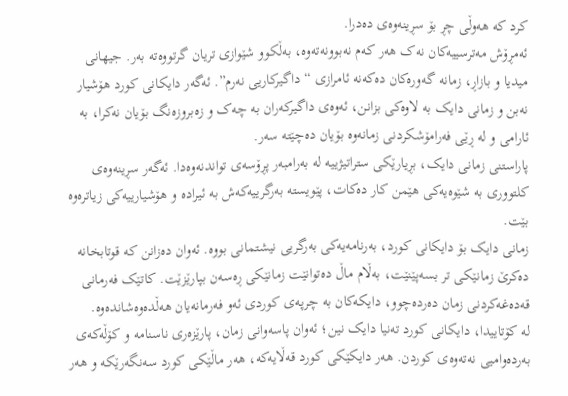کرد کە هەوڵی چڕ بۆ سڕینەوەی دەدرا.
ئەمڕۆش مەترسییەکان نەک هەر کەم نەبوونەتەوە، بەڵکوو شێوازی تریان گرتووەتە بەر. جیهانی میدیا و بازاڕ، زمانە گەورەکان دەکەنە ئامرازی “داگیرکاریی نەرم”. ئەگەر دایکانی کورد هۆشیار نەبن و زمانی دایک بە لاوەکی بزانن، ئەوەی داگیرکەران بە چەک و زەبروزەنگ بۆیان نەکرا، بە ئارامی و لە ڕێی فەرامۆشکردنی زمانەوە بۆیان دەچێتە سەر.
پاراستنی زمانی دایک، بڕیارێکی ستراتیژییە لە بەرامبەر پڕۆسەی تواندنەوەدا. ئەگەر سڕینەوەی کلتووری بە شێوەیەکی هێمن کار دەکات، پێویستە بەرگرییەکەش بە ئیرادە و هۆشیارییەکی زیاترەوە بێت.
زمانی دایک بۆ دایکانی کورد، بەرنامەیەکی بەرگریی نیشتمانی بووە. ئەوان دەزانن کە قوتابخانە دەکرێ زمانێکی تر بسەپێنێت، بەڵام ماڵ دەتوانێت زمانێکی ڕەسەن بپارێزێت. کاتێک فەرمانی قەدەغەکردنی زمان دەردەچوو، دایکەکان بە چرپەی کوردی ئەو فەرمانەیان هەڵدەوەشاندەوە.
لە کۆتاییدا، دایکانی کورد تەنیا دایک نین؛ ئەوان پاسەوانی زمان، پارێزەری ناسنامە و کۆڵەکەی بەردەوامیی نەتەوەی کوردن. هەر دایکێکی کورد قەڵایەکە، هەر ماڵێکی کورد سەنگەرێکە و هەر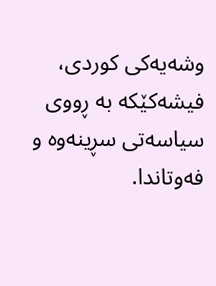وشەیەکی کوردی، فیشەکێکە بە ڕووی سیاسەتی سڕینەوە و فەوتاندا.